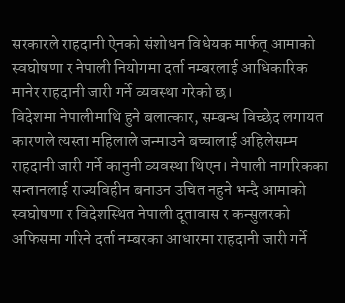सरकारले राहदानी ऐनको संशोधन विधेयक मार्फत् आमाको स्वघोषणा र नेपाली नियोगमा दर्ता नम्बरलाई आधिकारिक मानेर राहदानी जारी गर्ने व्यवस्था गरेको छ।
विदेशमा नेपालीमाथि हुने बलात्कार, सम्बन्ध विच्छेद लगायत कारणले त्यस्ता महिलाले जन्माउने बच्चालाई अहिलेसम्म राहदानी जारी गर्ने कानुनी व्यवस्था थिएन। नेपाली नागरिकका सन्तानलाई राज्यविहीन बनाउन उचित नहुने भन्दै आमाको स्वघोषणा र विदेशस्थित नेपाली दूतावास र कन्सुलरको अफिसमा गरिने दर्ता नम्बरका आधारमा राहदानी जारी गर्ने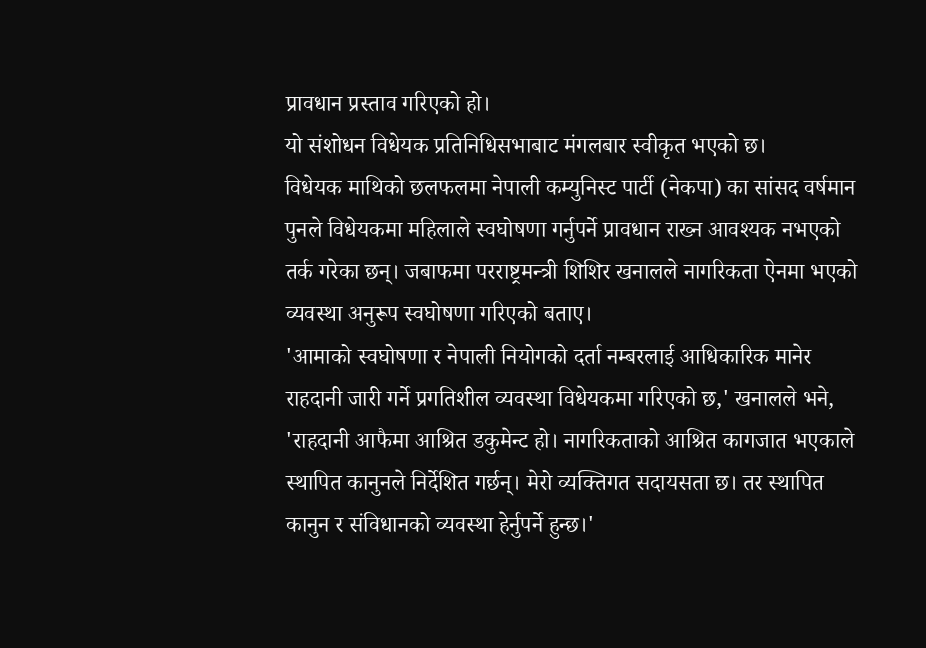प्रावधान प्रस्ताव गरिएको हो।
यो संशोधन विधेयक प्रतिनिधिसभाबाट मंगलबार स्वीकृत भएको छ।
विधेयक माथिको छलफलमा नेपाली कम्युनिस्ट पार्टी (नेकपा) का सांसद वर्षमान पुनले विधेयकमा महिलाले स्वघोषणा गर्नुपर्ने प्रावधान राख्न आवश्यक नभएको तर्क गरेका छन्। जबाफमा परराष्ट्रमन्त्री शिशिर खनालले नागरिकता ऐनमा भएको व्यवस्था अनुरूप स्वघोषणा गरिएको बताए।
'आमाको स्वघोषणा र नेपाली नियोगको दर्ता नम्बरलाई आधिकारिक मानेर राहदानी जारी गर्ने प्रगतिशील व्यवस्था विधेयकमा गरिएको छ,' खनालले भने, 'राहदानी आफैमा आश्रित डकुमेन्ट हो। नागरिकताको आश्रित कागजात भएकाले स्थापित कानुनले निर्देशित गर्छन्। मेरो व्यक्तिगत सदायसता छ। तर स्थापित कानुन र संविधानको व्यवस्था हेर्नुपर्ने हुन्छ।'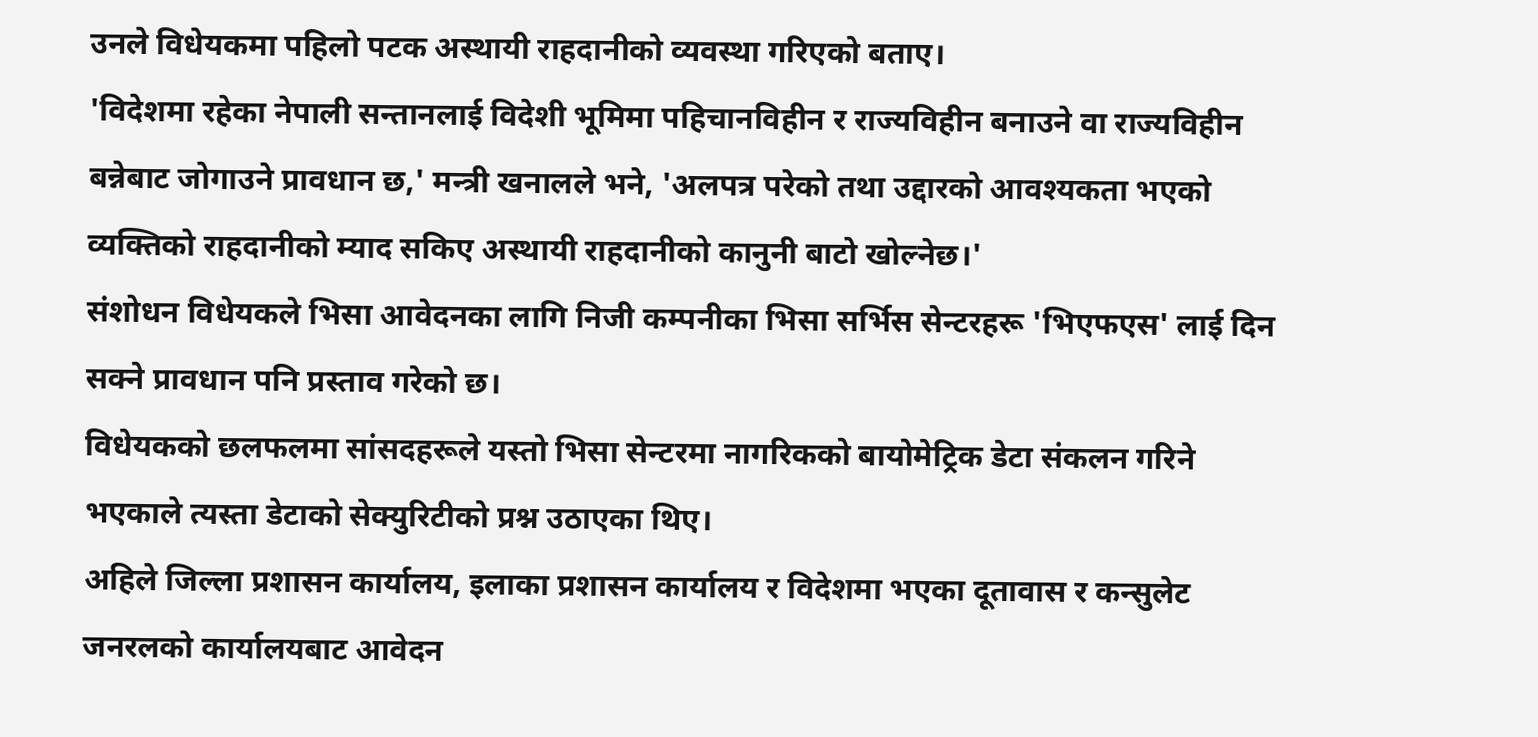उनले विधेयकमा पहिलो पटक अस्थायी राहदानीको व्यवस्था गरिएको बताए।
'विदेशमा रहेका नेपाली सन्तानलाई विदेशी भूमिमा पहिचानविहीन र राज्यविहीन बनाउने वा राज्यविहीन बन्नेबाट जोगाउने प्रावधान छ,' मन्त्री खनालले भने, 'अलपत्र परेको तथा उद्दारको आवश्यकता भएको व्यक्तिको राहदानीको म्याद सकिए अस्थायी राहदानीको कानुनी बाटो खोल्नेछ।'
संशोधन विधेयकले भिसा आवेदनका लागि निजी कम्पनीका भिसा सर्भिस सेन्टरहरू 'भिएफएस' लाई दिन सक्ने प्रावधान पनि प्रस्ताव गरेको छ।
विधेयकको छलफलमा सांसदहरूले यस्तो भिसा सेन्टरमा नागरिकको बायोमेट्रिक डेटा संकलन गरिने भएकाले त्यस्ता डेटाको सेक्युरिटीको प्रश्न उठाएका थिए।
अहिले जिल्ला प्रशासन कार्यालय, इलाका प्रशासन कार्यालय र विदेशमा भएका दूतावास र कन्सुलेट जनरलको कार्यालयबाट आवेदन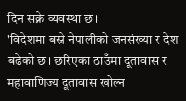दिन सक्ने व्यवस्था छ।
'विदेशमा बस्ने नेपालीको जनसंख्या र देश बढेको छ। छरिएका ठाउँमा दूतावास र महावाणिज्य दूतावास खोल्न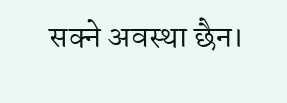सक्ने अवस्था छैन।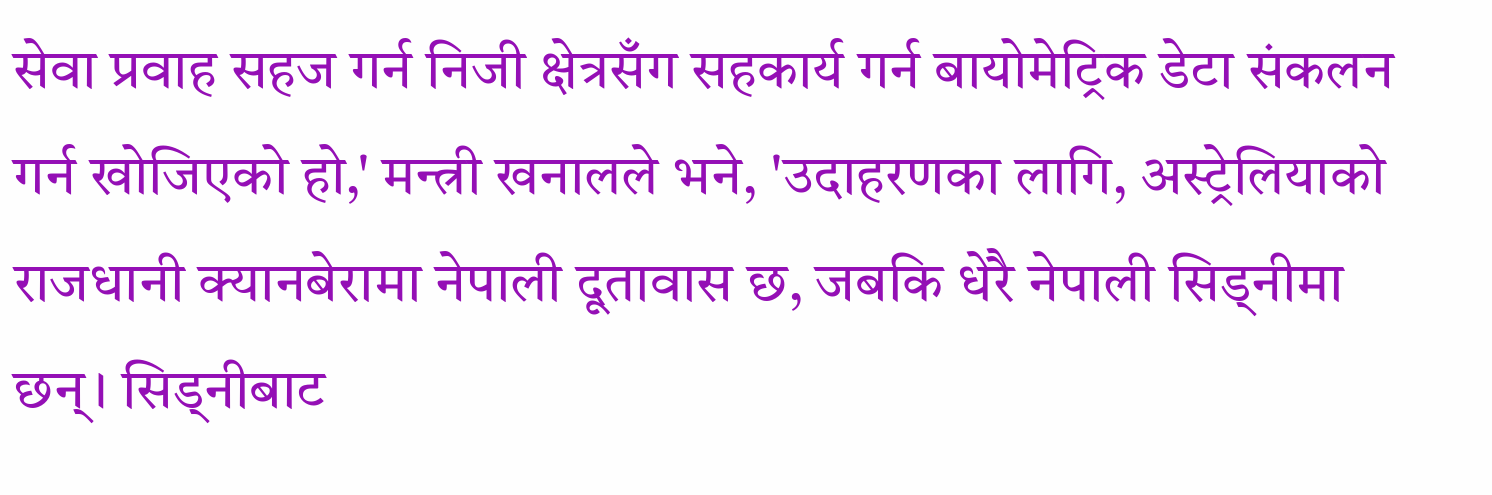सेवा प्रवाह सहज गर्न निजी क्षेत्रसँग सहकार्य गर्न बायोमेट्रिक डेटा संकलन गर्न खोजिएको हो,' मन्त्री खनालले भने, 'उदाहरणका लागि, अस्ट्रेलियाको राजधानी क्यानबेरामा नेपाली दूतावास छ, जबकि धेरै नेपाली सिड्नीमा छन्। सिड्नीबाट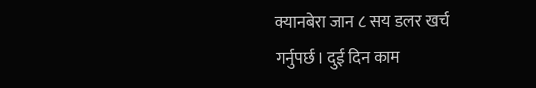क्यानबेरा जान ८ सय डलर खर्च गर्नुपर्छ। दुई दिन काम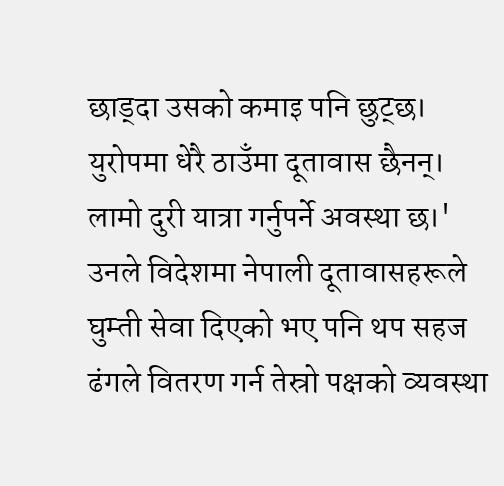छाड्दा उसको कमाइ पनि छुट्छ। युरोपमा धेरै ठाउँमा दूतावास छैनन्। लामो दुरी यात्रा गर्नुपर्ने अवस्था छ।'
उनले विदेशमा नेपाली दूतावासहरूले घुम्ती सेवा दिएको भए पनि थप सहज ढंगले वितरण गर्न तेस्रो पक्षको व्यवस्था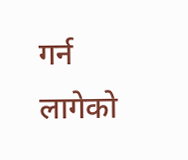गर्न लागेको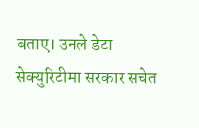बताए। उनले डेटा सेक्युरिटीमा सरकार सचेत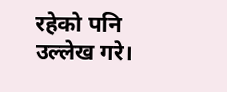रहेको पनि उल्लेख गरे।